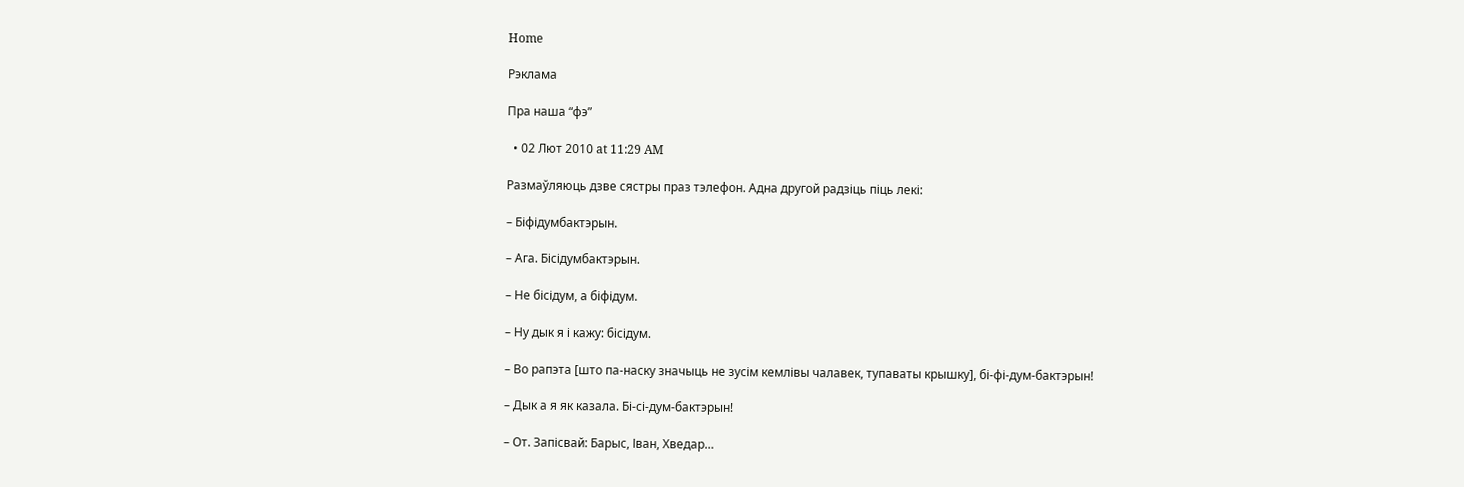Home

Рэклама

Пра наша “фэ”

  • 02 Лют 2010 at 11:29 AM

Размаўляюць дзве сястры праз тэлефон. Адна другой радзіць піць лекі:

– Біфідумбактэрын.

– Ага. Бісідумбактэрын.

– Не бісідум, а біфідум.

– Ну дык я і кажу: бісідум.

– Во рапэта [што па-наску значыць не зусім кемлівы чалавек, тупаваты крышку], бі-фі-дум-бактэрын!

– Дык а я як казала. Бі-сі-дум-бактэрын!

– От. Запісвай: Барыс, Іван, Хведар…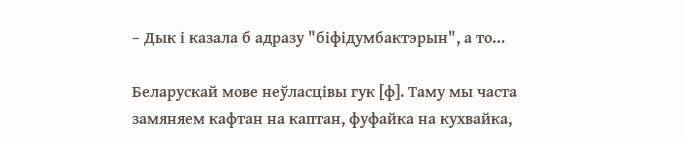– Дык і казала б адразу "біфідумбактэрын", а то…

Беларускай мове неўласцівы гук [ф]. Таму мы часта замяняем кафтан на каптан, фуфайка на кухвайка,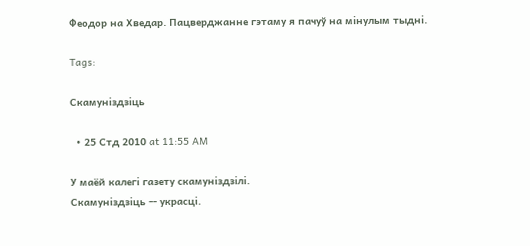Феодор на Хведар. Пацверджанне гэтаму я пачуў на мінулым тыдні.

Tags:

Скамуніздзіць

  • 25 Стд 2010 at 11:55 AM

У маёй калегі газету скамуніздзілі.
Скамуніздзіць -- украсці.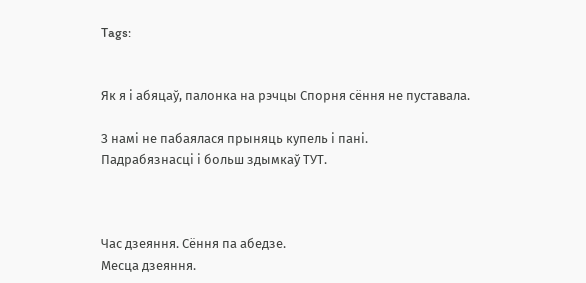Tags:


Як я і абяцаў, палонка на рэчцы Спорня сёння не пуставала.

З намі не пабаялася прыняць купель і пані.
Падрабязнасці і больш здымкаў ТУТ.



Час дзеяння. Сёння па абедзе.
Месца дзеяння.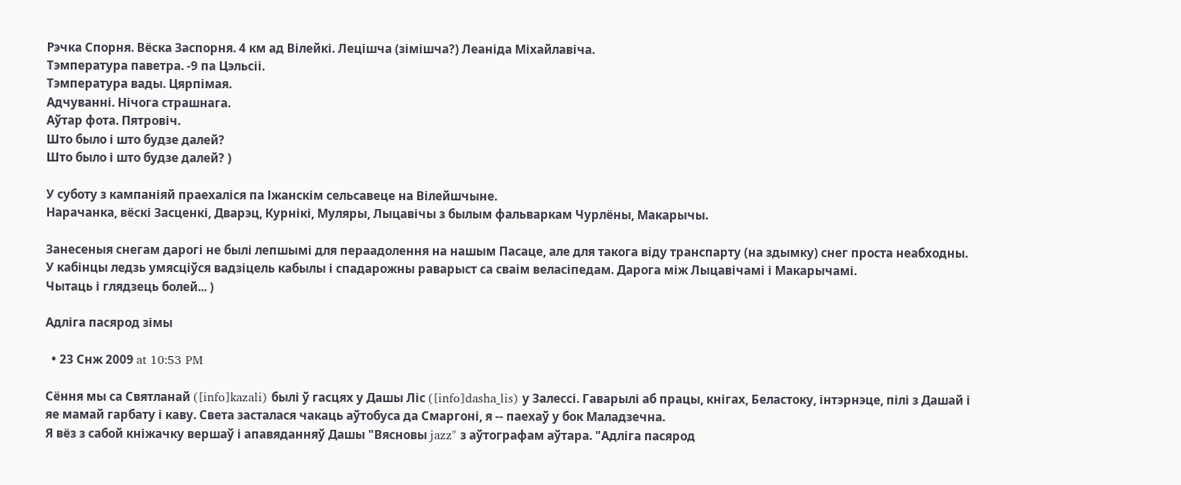Рэчка Спорня. Вёска Заспорня. 4 км ад Вілейкі. Лецішча (зімішча?) Леаніда Міхайлавіча.
Тэмпература паветра. -9 па Цэльсіі.
Тэмпература вады. Цярпімая.
Адчуванні. Нічога страшнага.
Аўтар фота. Пятровіч.
Што было і што будзе далей?
Што было і што будзе далей? )

У суботу з кампаніяй праехаліся па Іжанскім сельсавеце на Вілейшчыне.
Нарачанка, вёскі Засценкі, Дварэц, Курнікі, Муляры, Лыцавічы з былым фальваркам Чурлёны, Макарычы.

Занесеныя снегам дарогі не былі лепшымі для пераадолення на нашым Пасаце, але для такога віду транспарту (на здымку) снег проста неабходны. У кабінцы ледзь умясціўся вадзіцель кабылы і спадарожны раварыст са сваім веласіпедам. Дарога між Лыцавічамі і Макарычамі.
Чытаць і глядзець болей... )

Адліга пасярод зімы

  • 23 Снж 2009 at 10:53 PM

Сёння мы са Святланай ([info]kazali) былі ў гасцях у Дашы Ліс ([info]dasha_lis) у Залессі. Гаварылі аб працы, кнігах, Беластоку, інтэрнэце, пілі з Дашай і яе мамай гарбату і каву. Света засталася чакаць аўтобуса да Смаргоні, я -- паехаў у бок Маладзечна.
Я вёз з сабой кніжачку вершаў і апавяданняў Дашы "Вясновы jazz" з аўтографам аўтара. "Адліга пасярод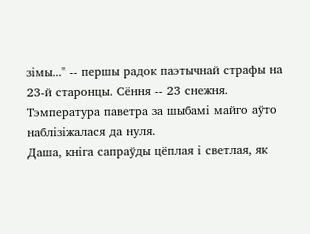зімы..." -- першы радок паэтычнай страфы на 23-й старонцы. Сёння -- 23 снежня. Тэмпература паветра за шыбамі майго аўто наблізіжалася да нуля.
Даша, кніга сапраўды цёплая і светлая, як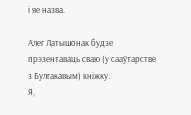і яе назва.

Алег Латышонак будзе прэзентаваць сваю (у сааўтарстве з Булгакавым) кніжку.
Я,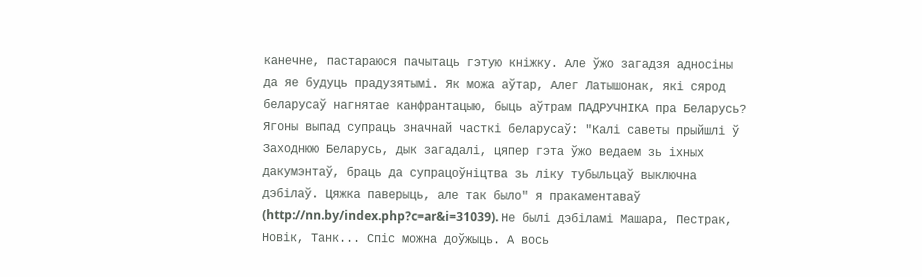канечне, пастараюся пачытаць гэтую кніжку. Але ўжо загадзя адносіны да яе будуць прадузятымі. Як можа аўтар, Алег Латышонак, які сярод беларусаў нагнятае канфрантацыю, быць аўтрам ПАДРУЧНІКА пра Беларусь?
Ягоны выпад супраць значнай часткі беларусаў: "Калі саветы прыйшлі ў Заходнюю Беларусь, дык загадалі, цяпер гэта ўжо ведаем зь іхных дакумэнтаў, браць да супрацоўніцтва зь ліку тубыльцаў выключна дэбілаў. Цяжка паверыць, але так было" я пракаментаваў (http://nn.by/index.php?c=ar&i=31039). Не былі дэбіламі Машара, Пестрак, Новік, Танк... Спіс можна доўжыць. А вось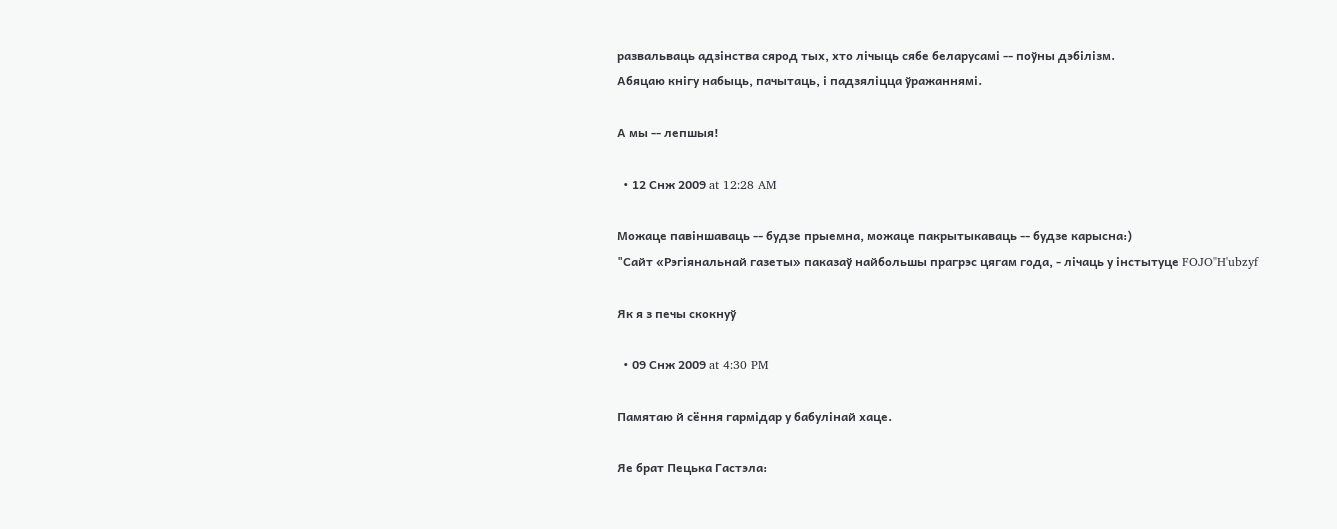развальваць адзінства сярод тых, хто лічыць сябе беларусамі -- поўны дэбілізм.
Абяцаю кнігу набыць, пачытаць, і падзяліцца ўражаннямі.

А мы -- лепшыя!

  • 12 Снж 2009 at 12:28 AM

Можаце павіншаваць -- будзе прыемна, можаце пакрытыкаваць -- будзе карысна:)
"Сайт «Рэгіянальнай газеты» паказаў найбольшы прагрэс цягам года, - лічаць у інстытуце FOJO"H'ubzyf

Як я з печы скокнуў

  • 09 Снж 2009 at 4:30 PM

Памятаю й сёння гармідар у бабулінай хаце.

Яе брат Пецька Гастэла: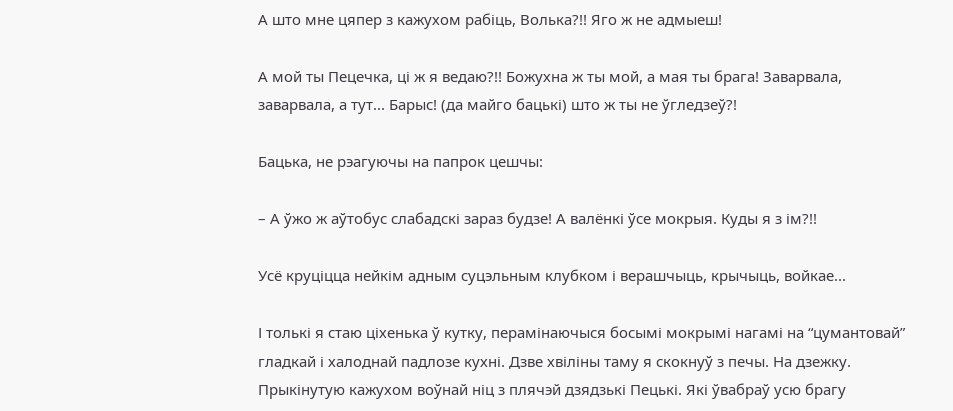А што мне цяпер з кажухом рабіць, Волька?!! Яго ж не адмыеш!

А мой ты Пецечка, ці ж я ведаю?!! Божухна ж ты мой, а мая ты брага! Заварвала, заварвала, а тут... Барыс! (да майго бацькі) што ж ты не ўгледзеў?!

Бацька, не рэагуючы на папрок цешчы:

– А ўжо ж аўтобус слабадскі зараз будзе! А валёнкі ўсе мокрыя. Куды я з ім?!!

Усё круціцца нейкім адным суцэльным клубком і верашчыць, крычыць, войкае...

І толькі я стаю ціхенька ў кутку, перамінаючыся босымі мокрымі нагамі на “цумантовай” гладкай і халоднай падлозе кухні. Дзве хвіліны таму я скокнуў з печы. На дзежку. Прыкінутую кажухом воўнай ніц з плячэй дзядзькі Пецькі. Які ўвабраў усю брагу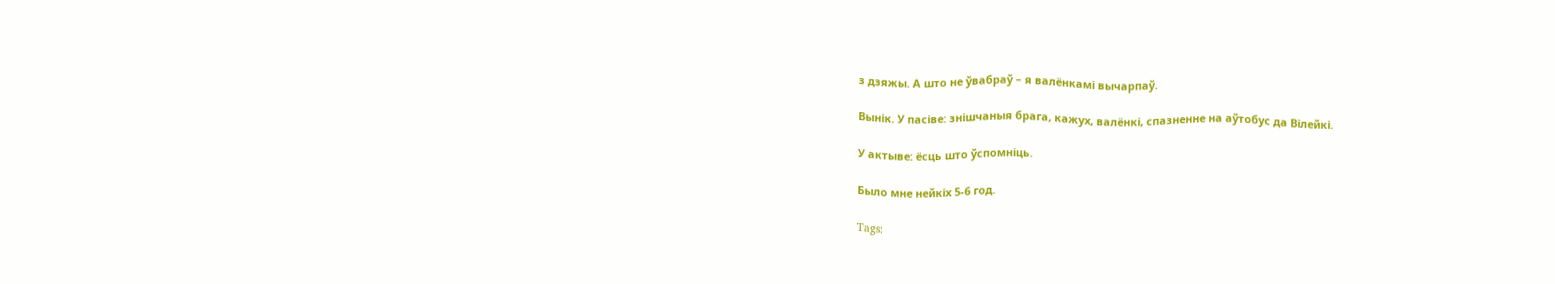з дзяжы. А што не ўвабраў – я валёнкамі вычарпаў.

Вынік. У пасіве: знішчаныя брага, кажух, валёнкі, спазненне на аўтобус да Вілейкі.

У актыве: ёсць што ўспомніць.

Было мне нейкіх 5-6 год.

Tags: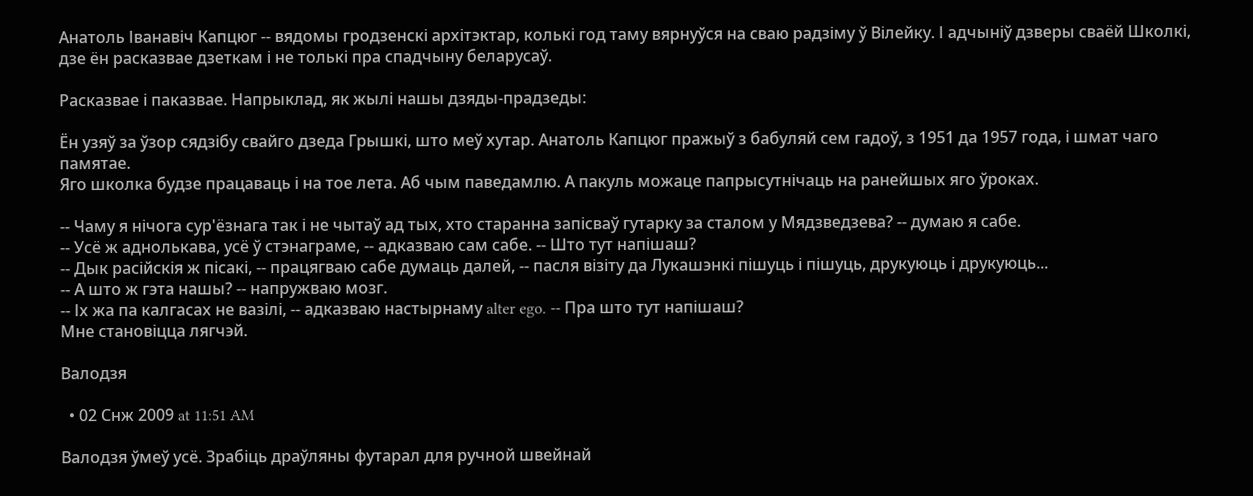Анатоль Іванавіч Капцюг -- вядомы гродзенскі архітэктар, колькі год таму вярнуўся на сваю радзіму ў Вілейку. І адчыніў дзверы сваёй Школкі, дзе ён расказвае дзеткам і не толькі пра спадчыну беларусаў.

Расказвае і паказвае. Напрыклад, як жылі нашы дзяды-прадзеды:

Ён узяў за ўзор сядзібу свайго дзеда Грышкі, што меў хутар. Анатоль Капцюг пражыў з бабуляй сем гадоў, з 1951 да 1957 года, і шмат чаго памятае.
Яго школка будзе працаваць і на тое лета. Аб чым паведамлю. А пакуль можаце папрысутнічаць на ранейшых яго ўроках.

-- Чаму я нічога сур'ёзнага так і не чытаў ад тых, хто старанна запісваў гутарку за сталом у Мядзведзева? -- думаю я сабе.
-- Усё ж аднолькава, усё ў стэнаграме, -- адказваю сам сабе. -- Што тут напішаш?
-- Дык расійскія ж пісакі, -- працягваю сабе думаць далей, -- пасля візіту да Лукашэнкі пішуць і пішуць, друкуюць і друкуюць...
-- А што ж гэта нашы? -- напружваю мозг.
-- Іх жа па калгасах не вазілі, -- адказваю настырнаму alter ego. -- Пра што тут напішаш?
Мне становіцца лягчэй.

Валодзя

  • 02 Снж 2009 at 11:51 AM

Валодзя ўмеў усё. Зрабіць драўляны футарал для ручной швейнай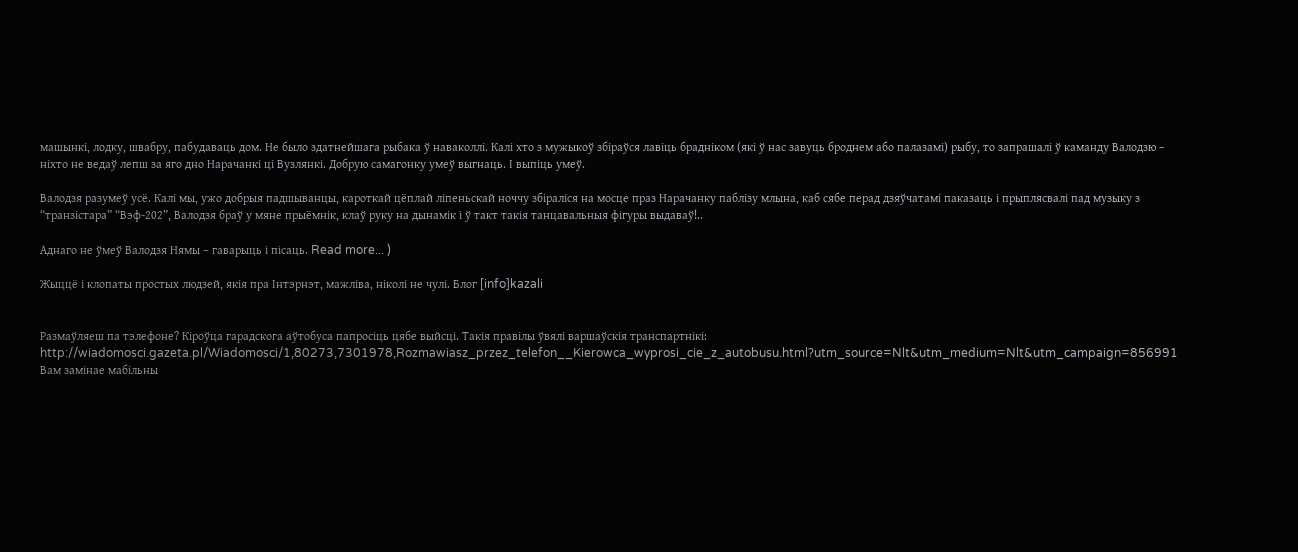машынкі, лодку, швабру, пабудаваць дом. Не было здатнейшага рыбака ў наваколлі. Калі хто з мужыкоў збіраўся лавіць брадніком (які ў нас завуць броднем або палазамі) рыбу, то запрашалі ў каманду Валодзю – ніхто не ведаў лепш за яго дно Нарачанкі ці Вузлянкі. Добрую самагонку умеў выгнаць. І выпіць умеў.

Валодзя разумеў усё. Калі мы, ужо добрыя падшыванцы, кароткай цёплай ліпеньскай ноччу збіраліся на мосце праз Нарачанку паблізу млына, каб сябе перад дзяўчатамі паказаць і прыплясвалі пад музыку з “транзістара” “Вэф-202”, Валодзя браў у мяне прыёмнік, клаў руку на дынамік і ў такт такія танцавальныя фігуры выдаваў!..

Аднаго не ўмеў Валодзя Нямы – гаварыць і пісаць. Read more... )

Жыццё і клопаты простых людзей, якія пра Інтэрнэт, мажліва, ніколі не чулі. Блог [info]kazali


Размаўляеш па тэлефоне? Кіроўца гарадскога аўтобуса папросіць цябе выйсці. Такія правілы ўвялі варшаўскія транспартнікі:
http://wiadomosci.gazeta.pl/Wiadomosci/1,80273,7301978,Rozmawiasz_przez_telefon__Kierowca_wyprosi_cie_z_autobusu.html?utm_source=Nlt&utm_medium=Nlt&utm_campaign=856991
Вам замінае мабільны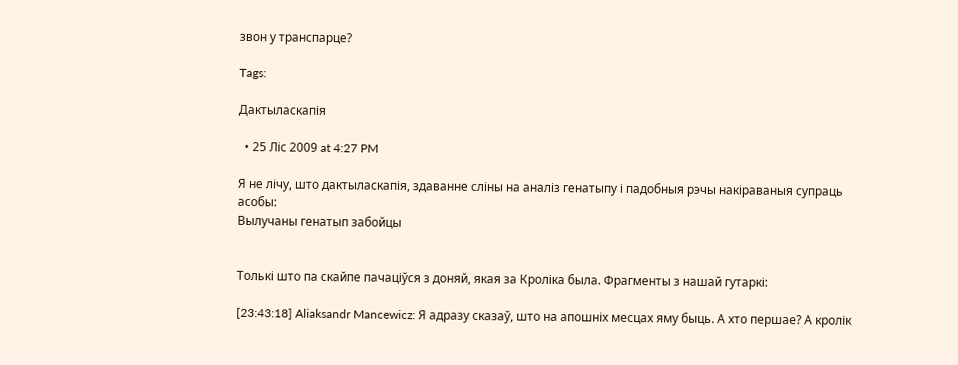звон у транспарце?

Tags:

Дактыласкапія

  • 25 Ліс 2009 at 4:27 PM

Я не лічу, што дактыласкапія, здаванне сліны на аналіз генатыпу і падобныя рэчы накіраваныя супраць асобы:
Вылучаны генатып забойцы


Толькі што па скайпе пачаціўся з доняй, якая за Кроліка была. Фрагменты з нашай гутаркі:

[23:43:18] Aliaksandr Mancewicz: Я адразу сказаў, што на апошніх месцах яму быць. А хто першае? А кролік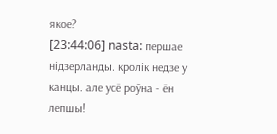якое?
[23:44:06] nasta: першае нідзерланды. кролік недзе у канцы. але усё роўна - ён лепшы!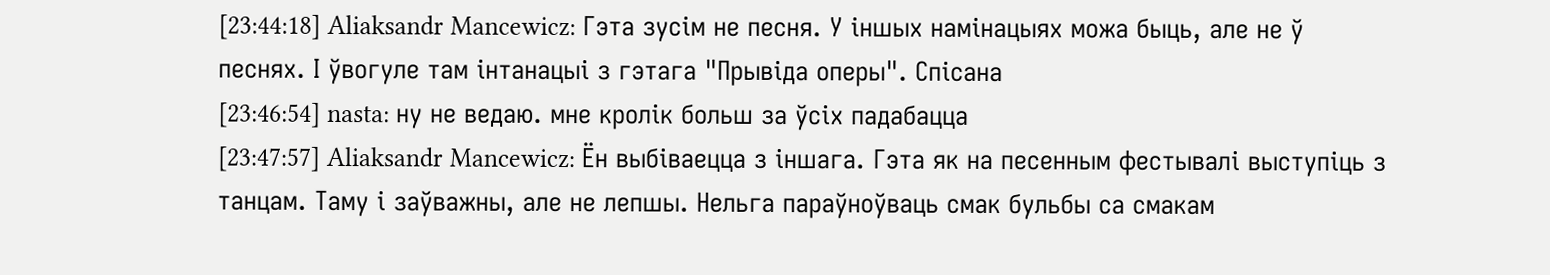[23:44:18] Aliaksandr Mancewicz: Гэта зусім не песня. У іншых намінацыях можа быць, але не ў песнях. І ўвогуле там інтанацыі з гэтага "Прывіда оперы". Спісана
[23:46:54] nasta: ну не ведаю. мне кролік больш за ўсіх падабацца
[23:47:57] Aliaksandr Mancewicz: Ён выбіваецца з іншага. Гэта як на песенным фестывалі выступіць з танцам. Таму і заўважны, але не лепшы. Нельга параўноўваць смак бульбы са смакам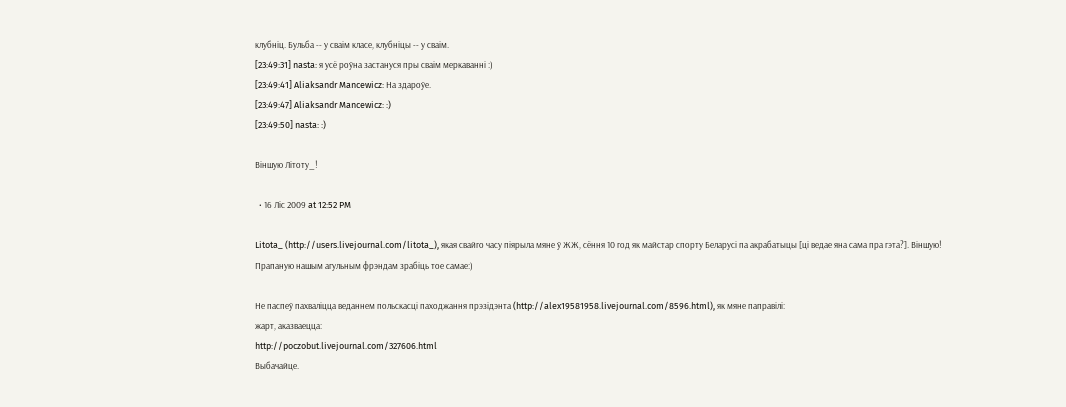клубніц. Бульба -- у сваім класе, клубніцы -- у сваім.
[23:49:31] nasta: я усё роўна застануся пры сваім меркаванні :)
[23:49:41] Aliaksandr Mancewicz: На здароўе.
[23:49:47] Aliaksandr Mancewicz: :)
[23:49:50] nasta: :)

Віншую Літоту_!

  • 16 Ліс 2009 at 12:52 PM

Litota_ (http://users.livejournal.com/litota_), якая свайго часу піярыла мяне ў ЖЖ, сёння 10 год як майстар спорту Беларусі па акрабатыцы [ці ведае яна сама пра гэта?]. Віншую! Прапаную нашым агульным фрэндам зрабіць тое самае:)

Не паспеў пахваліцца веданнем польскасці паходжання прэзідэнта (http://alex19581958.livejournal.com/8596.html), як мяне паправілі:
жарт, аказваецца:
http://poczobut.livejournal.com/327606.html
Выбачайце.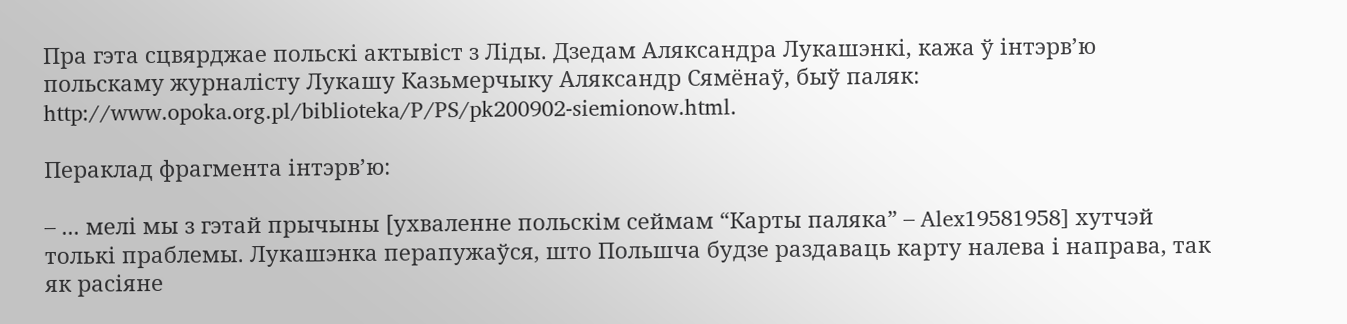Пра гэта сцвярджае польскі актывіст з Ліды. Дзедам Аляксандра Лукашэнкі, кажа ў інтэрв’ю польскаму журналісту Лукашу Казьмерчыку Аляксандр Сямёнаў, быў паляк: http://www.opoka.org.pl/biblioteka/P/PS/pk200902-siemionow.html.

Пераклад фрагмента інтэрв’ю:

– ... мелі мы з гэтай прычыны [ухваленне польскім сеймам “Карты паляка” – Alex19581958] хутчэй толькі праблемы. Лукашэнка перапужаўся, што Польшча будзе раздаваць карту налева і направа, так як расіяне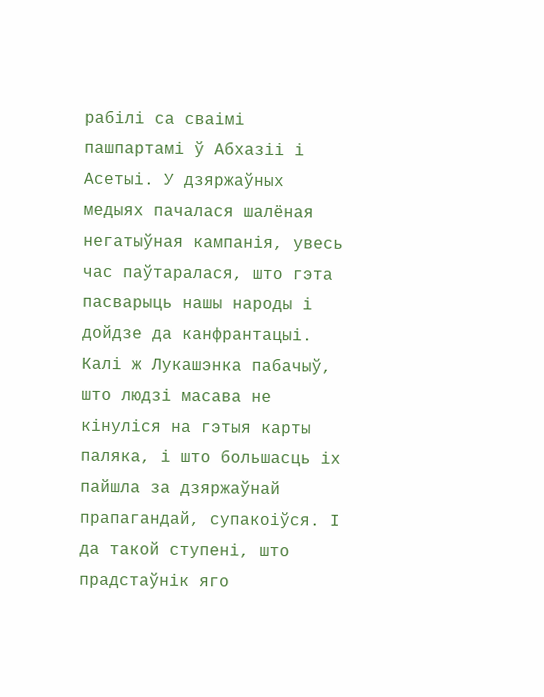рабілі са сваімі пашпартамі ў Абхазіі і Асетыі. У дзяржаўных медыях пачалася шалёная негатыўная кампанія, увесь час паўтаралася, што гэта пасварыць нашы народы і дойдзе да канфрантацыі. Калі ж Лукашэнка пабачыў, што людзі масава не кінуліся на гэтыя карты паляка, і што большасць іх пайшла за дзяржаўнай прапагандай, супакоіўся. І да такой ступені, што прадстаўнік яго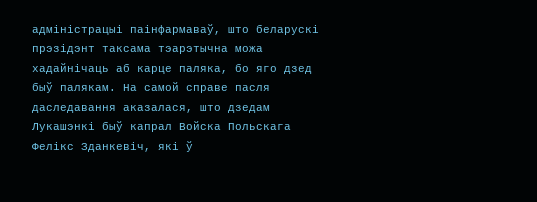адміністрацыі паінфармаваў, што беларускі прэзідэнт таксама тэарэтычна можа хадайнічаць аб карце паляка, бо яго дзед быў палякам. На самой справе пасля даследавання аказалася, што дзедам Лукашэнкі быў капрал Войска Польскага Фелікс Зданкевіч, які ў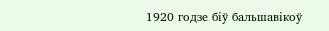1920 годзе біў бальшавікоў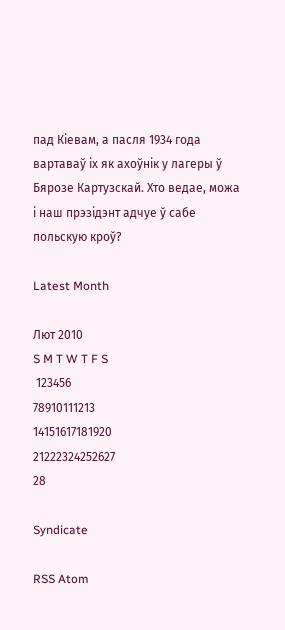пад Кіевам, а пасля 1934 года вартаваў іх як ахоўнік у лагеры ў Бярозе Картузскай. Хто ведае, можа і наш прэзідэнт адчуе ў сабе польскую кроў?

Latest Month

Лют 2010
S M T W T F S
 123456
78910111213
14151617181920
21222324252627
28

Syndicate

RSS Atom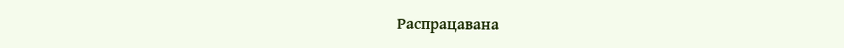Распрацавана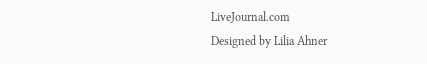LiveJournal.com
Designed by Lilia Ahner